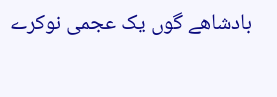بادشاهے گوں یک عجمی نوکرے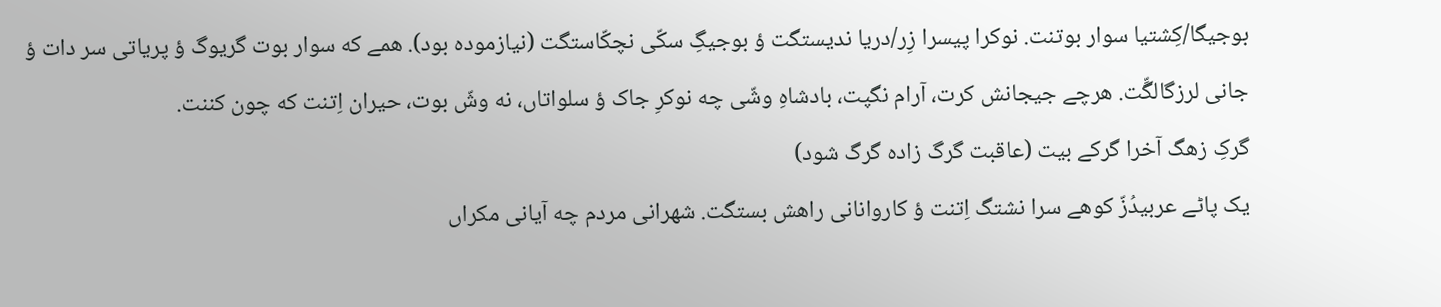بوجیگا/کِشتیا سوار بوتنت. نوکرا پیسرا زِر/دریا ندیستگت ؤ بوجیگِ سکّی نچکّاستگت (نیازموده بود). همے که سوار بوت گریوگ ؤ پریاتی سر دات ؤ جانی لرزگالگِّت. هرچے جیجانش کرت، آرام نگپت، بادشاهِ وشّی چه نوکرِ جاک ؤ سلواتاں، نه وشّ بوت، حیران اِتنت که چون کننت.
گرکِ زهگ آخرا گرکے بیت (عاقبت گرگ زاده گرگ شود)
یک پاٹے عربیدُزّ کوهے سرا نشتگ اِتنت ؤ کاروانانی راهش بستگت. شهرانی مردم چه آیانی مکراں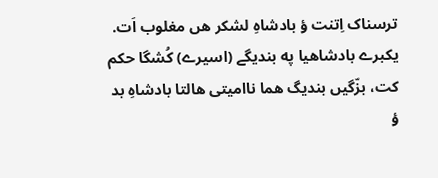ترسناک اِتنت ؤ بادشاهِ لشکر هں مغلوب اَت.
یکبرے بادشاهیا په بندیگے (اسیرے) کُشگا حکم کت، بزّگیں بندیگ هما ناامیتی هالتا بادشاهِ بد ؤ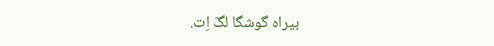بیراه گوشگا لگّ اِت.